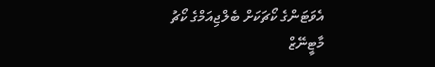އެވަޓަންގެ ކޯޗަކަށް ބެލްޖިއަމްގެ ކޯޗު މާޓީނޭޒް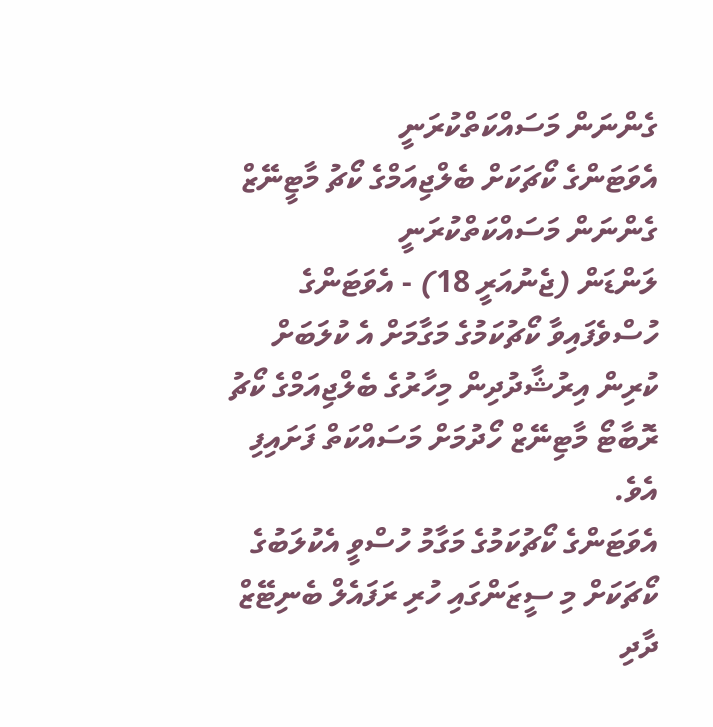ގެންނަން މަސައްކަތްކުރަނީ
އެވަޓަންގެ ކޯޗަކަށް ބެލްޖިއަމްގެ ކޯޗު މާޓީނޭޒް ގެންނަން މަސައްކަތްކުރަނީ
ލަންޑަން (ޖެނުއަރީ 18) - އެވަޓަންގެ ހުސްވެފައިވާ ކޯޗުކަމުގެ މަގާމަށް އެ ކުލަބަށް ކުރިން އިރުޝާދުދިން މިހާރުގެ ބެލްޖިއަމްގެ ކޯޗު ރޮބާޓޯ މާޓިނޭޒް ހޯދުމަށް މަސައްކަތް ފަށައިފި އެވެ.
އެވަޓަންގެ ކޯޗުކަމުގެ މަގާމު ހުސްވީ އެކުލަބުގެ ކޯޗަކަށް މި ސީޒަންގައި ހުރި ރަފައެލް ބެނިޓޭޒް ދާދި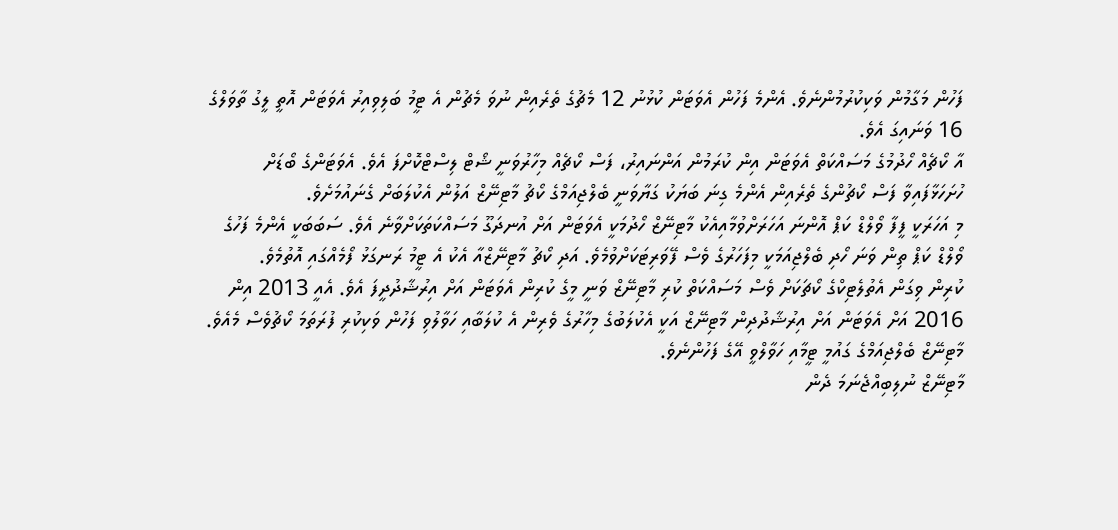ފަހުން މަގާމުން ވަކިކުރުމުންނެވެ. އެންމެ ފަހުން އެވަޓަން ކުޅުނު 12 މެޗުގެ ތެރެއިން ނުވަ މެޗުން އެ ޓީމު ބަލިވިއިރު އެވަޓަން އޮތީ ލީގު ތާވަލްގެ 16 ވަނައިގަ އެވެ.
އާ ކޯޗެއް ހޯދުމުގެ މަސައްކަތް އެވަޓަން އިން ކުރަމުން އަންނައިރު، ފަސް ކޯޗެއް މިހާރުވަނީ ޝޯޓް ލިސްޓްކޮށްފަ އެވެ. އެވަޓަންގެ ބޯޑަށް ހުށަހަޅާފައިވާ ފަސް ކޯޗުންގެ ތެރެއިން އެންމެ ގިނަ ބަޔަކު ގަޔާވަނީ ބެލްޖިއަމްގެ ކޯޗު މާޓިނޭޒް އަލުން އެކުލަބަށް ގެނައުމަށެވެ.
މި އަހަރަކީ ފީފާ ވޯލްޑް ކަޕް އޮންނަ އަހަރަށްވުމާއިއެކު މާޓިނޭޒް ހޯދުމަކީ އެވަޓަން އަށް އުނދަގޫ މަސައްކަތަކަށްވާނެ އެވެ. ސަބަބަކީ އެންމެ ފަހުގެ ވޯލްޑް ކަޕް ތިން ވަނަ ހޯދި ބެލްޖިއަމަކީ މިފަހަރުގެ ވެސް ފޭވަރިޓަކަށްވުމެވެ. އަދި ކޯޗު މާޓިނޭޒްއާ އެކު އެ ޓީމު ރަނގަޅު ފޯމެއްގައި އޮތުމެވެ.
ކުރިން ވިގަން އެތުލެޓިކްގެ ކޯޗަކަށް ވެސް މަސައްކަތް ކުރި މާޓިނޭޒް ވަނީ މީގެ ކުރިން އެވަޓަން އަށް އިރުޝާދުދީފަ އެވެ. އެއީ 2013 އިން 2016 އަށް އެވަޓަން އަށް އިރުޝާދުދިން މާޓިނޭޒް އަކީ އެކުލަބުގެ މިހާރުގެ ވެރިން އެ ކުލަބާއި ހަވާލުވި ފަހުން ވަކިކުރި ފުރަތަމަ ކޯޗުވެސް މެއެވެ. މާޓިނޭޒް ބެލްޖިއަމްގެ ގައުމީ ޓީމާއި ހަވާލްވީ އޭގެ ފަހުންނެވެ.
މާޓިނޭޒް ނުލިބިއްޖެނަމަ ދެން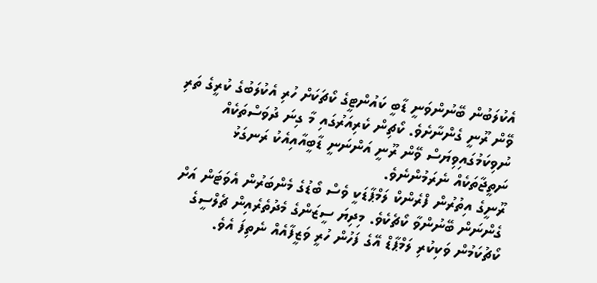އެކުލަބުން ބޭނުންވަނީ ޑާބީ ކައުންޓީގެ ކޯޗަކަށް ހުރި އެކުލަބުގެ ކުރީގެ ތަރި ވޭން ރޫނީ ގެންނާށެވެ. ކޯޗިން ކެރިއަރުގައި މާ ގިނަ ދުވަސްތަކެއް ނުވިކަމުގައިވިޔަސް ވޭން ރޫނީ އަންނަނީ ޑާބީއާއިއެކު ރަނގަޅު ނަތީޖާތަކެއް ނެރަމުންނެވެ.
ރޫނީގެ އިތުރުން ފްރެންކް ލަމްޕާޑަކީ ވެސް ބޯޑުގެ މެންބަރުން އެވަޓަން އަށް ގެންނަން ބޭނުންވާ ކޯޗެކެވެ. މިދިޔަ ސީޒަންގެ މެދުތެރެއިން ޗެލްސީގެ ކޯޗުކަމުން ވަކިކުރި ލަމްޕާޑް އޭގެ ފަހުން ހުރީ ވަޒީފާއެއް ނެތިފަ އެވެ.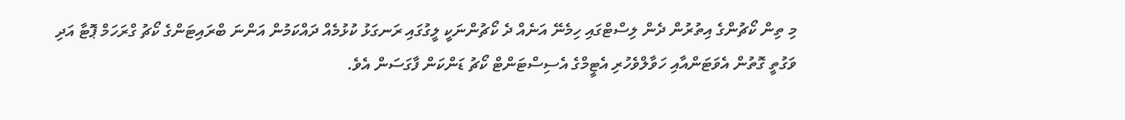މި ތިން ކޯޗުންގެ އިތުރުން ދެން ލިސްޓްގައި ހިމެނޭ އަނެއް ދެ ކޯޗުންނަކީ ލީގުގައި ރަނގަޅު ކުޅުމެއް ދައްކަމުން އަންނަ ބްރައިޓަންގެ ކޯޗު ގްރަހަމް ޕޮޓާ އަދި ވަގުތީ ގޮތުން އެވަޓަންއާއި ހަވާލްވެހުރި އެޓީމްގެ އެސިސްޓަންޓް ކޯޗު ޑަންކަން ފާގަސަން އެވެ.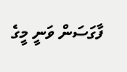ފާގަސަން ވަނީ މީގެ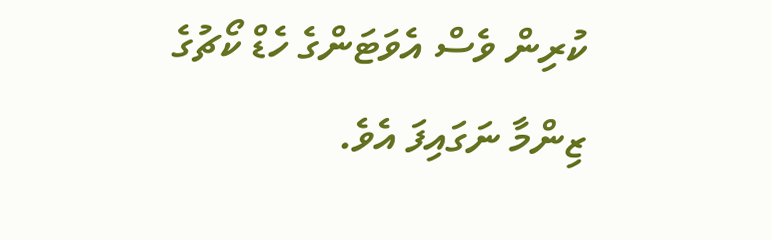ކުރިން ވެސް އެވަޓަންގެ ހެޑް ކޯޗުގެ ޒިންމާ ނަގައިފަ އެވެ.